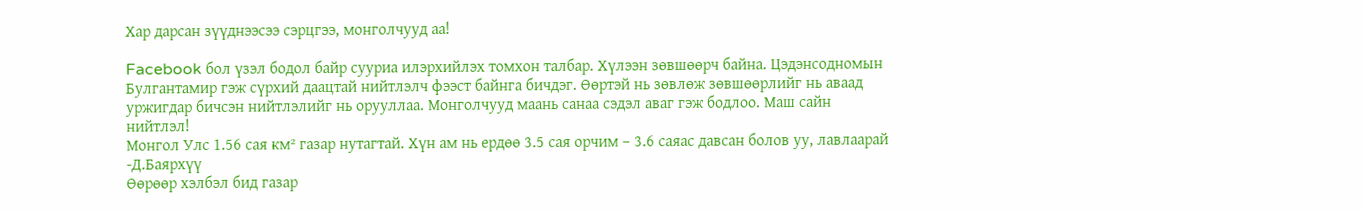Хар дарсан зүүднээсээ сэрцгээ, монголчууд аа!

Facebook бол үзэл бодол байр сууриа илэрхийлэх томхон талбар. Хүлээн зөвшөөрч байна. Цэдэнсодномын Булгантамир гэж сүрхий даацтай нийтлэлч фээст байнга бичдэг. Өөртэй нь зөвлөж зөвшөөрлийг нь аваад уржигдар бичсэн нийтлэлийг нь орууллаа. Монголчууд маань санаа сэдэл аваг гэж бодлоо. Маш сайн нийтлэл!
Монгол Улс 1.56 сая км² газар нутагтай. Хүн ам нь ердөө 3.5 сая орчим – 3.6 саяас давсан болов уу, лавлаарай -Д.Баярхүү
Өөрөөр хэлбэл бид газар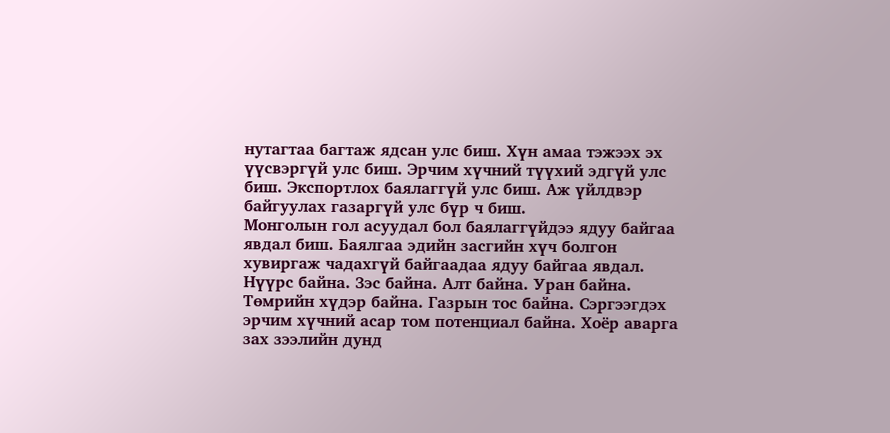нутагтаа багтаж ядсан улс биш. Хүн амаа тэжээх эх үүсвэргүй улс биш. Эрчим хүчний түүхий эдгүй улс биш. Экспортлох баялаггүй улс биш. Аж үйлдвэр байгуулах газаргүй улс бүр ч биш.
Монголын гол асуудал бол баялаггүйдээ ядуу байгаа явдал биш. Баялгаа эдийн засгийн хүч болгон хувиргаж чадахгүй байгаадаа ядуу байгаа явдал.
Нүүрс байна. Зэс байна. Алт байна. Уран байна. Төмрийн хүдэр байна. Газрын тос байна. Сэргээгдэх эрчим хүчний асар том потенциал байна. Хоёр аварга зах зээлийн дунд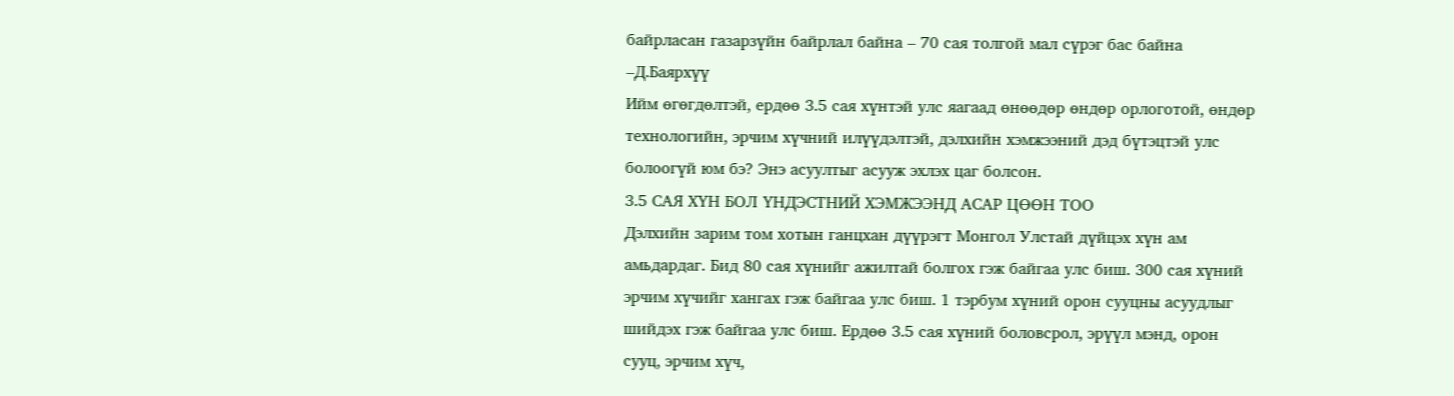байрласан газарзүйн байрлал байна – 70 сая толгой мал сүрэг бас байна –Д.Баярхүү
Ийм өгөгдөлтэй, ердөө 3.5 сая хүнтэй улс яагаад өнөөдөр өндөр орлоготой, өндөр технологийн, эрчим хүчний илүүдэлтэй, дэлхийн хэмжээний дэд бүтэцтэй улс болоогүй юм бэ? Энэ асуултыг асууж эхлэх цаг болсон.
3.5 САЯ ХҮН БОЛ ҮНДЭСТНИЙ ХЭМЖЭЭНД АСАР ЦӨӨН ТОО
Дэлхийн зарим том хотын ганцхан дүүрэгт Монгол Улстай дүйцэх хүн ам амьдардаг. Бид 80 сая хүнийг ажилтай болгох гэж байгаа улс биш. 300 сая хүний эрчим хүчийг хангах гэж байгаа улс биш. 1 тэрбум хүний орон сууцны асуудлыг шийдэх гэж байгаа улс биш. Ердөө 3.5 сая хүний боловсрол, эрүүл мэнд, орон сууц, эрчим хүч,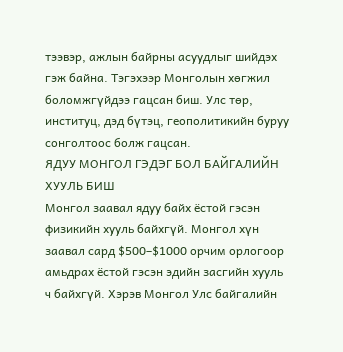тээвэр, ажлын байрны асуудлыг шийдэх гэж байна. Тэгэхээр Монголын хөгжил боломжгүйдээ гацсан биш. Улс төр, институц, дэд бүтэц, геополитикийн буруу сонголтоос болж гацсан.
ЯДУУ МОНГОЛ ГЭДЭГ БОЛ БАЙГАЛИЙН ХУУЛЬ БИШ
Монгол заавал ядуу байх ёстой гэсэн физикийн хууль байхгүй. Монгол хүн заавал сард $500–$1000 орчим орлогоор амьдрах ёстой гэсэн эдийн засгийн хууль ч байхгүй. Хэрэв Монгол Улс байгалийн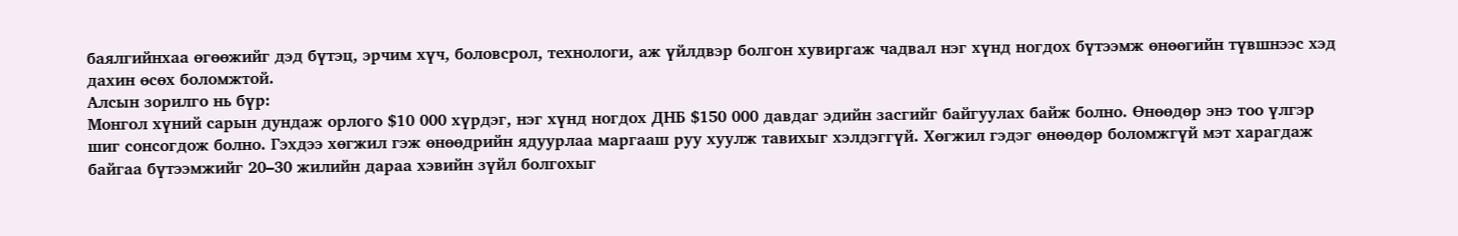баялгийнхаа өгөөжийг дэд бүтэц, эрчим хүч, боловсрол, технологи, аж үйлдвэр болгон хувиргаж чадвал нэг хүнд ногдох бүтээмж өнөөгийн түвшнээс хэд дахин өсөх боломжтой.
Алсын зорилго нь бүр:
Монгол хүний сарын дундаж орлого $10 000 хүрдэг, нэг хүнд ногдох ДНБ $150 000 давдаг эдийн засгийг байгуулах байж болно. Өнөөдөр энэ тоо үлгэр шиг сонсогдож болно. Гэхдээ хөгжил гэж өнөөдрийн ядуурлаа маргааш руу хуулж тавихыг хэлдэггүй. Хөгжил гэдэг өнөөдөр боломжгүй мэт харагдаж байгаа бүтээмжийг 20–30 жилийн дараа хэвийн зүйл болгохыг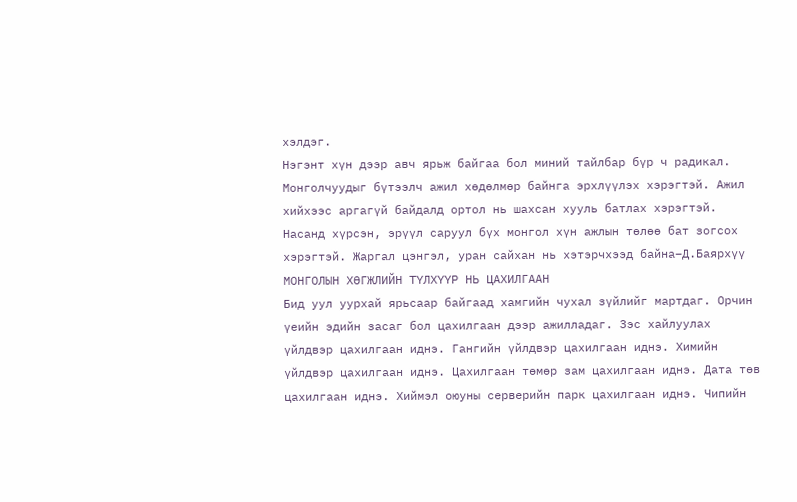хэлдэг.
Нэгэнт хүн дээр авч ярьж байгаа бол миний тайлбар бүр ч радикал. Монголчуудыг бүтээлч ажил хөдөлмөр байнга эрхлүүлэх хэрэгтэй. Ажил хийхээс аргагүй байдалд ортол нь шахсан хууль батлах хэрэгтэй. Насанд хүрсэн, эрүүл саруул бүх монгол хүн ажлын төлөө бат зогсох хэрэгтэй. Жаргал цэнгэл, уран сайхан нь хэтэрчхээд байна–Д.Баярхүү
МОНГОЛЫН ХӨГЖЛИЙН ТҮЛХҮҮР НЬ ЦАХИЛГААН
Бид уул уурхай ярьсаар байгаад хамгийн чухал зүйлийг мартдаг. Орчин үеийн эдийн засаг бол цахилгаан дээр ажилладаг. Зэс хайлуулах үйлдвэр цахилгаан иднэ. Гангийн үйлдвэр цахилгаан иднэ. Химийн үйлдвэр цахилгаан иднэ. Цахилгаан төмөр зам цахилгаан иднэ. Дата төв цахилгаан иднэ. Хиймэл оюуны серверийн парк цахилгаан иднэ. Чипийн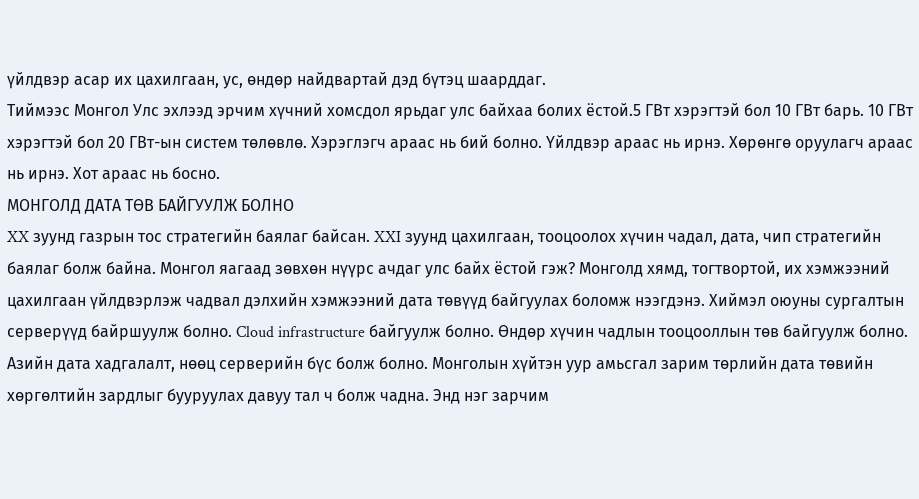үйлдвэр асар их цахилгаан, ус, өндөр найдвартай дэд бүтэц шаарддаг.
Тиймээс Монгол Улс эхлээд эрчим хүчний хомсдол ярьдаг улс байхаа болих ёстой.5 ГВт хэрэгтэй бол 10 ГВт барь. 10 ГВт хэрэгтэй бол 20 ГВт-ын систем төлөвлө. Хэрэглэгч араас нь бий болно. Үйлдвэр араас нь ирнэ. Хөрөнгө оруулагч араас нь ирнэ. Хот араас нь босно.
МОНГОЛД ДАТА ТӨВ БАЙГУУЛЖ БОЛНО
XX зуунд газрын тос стратегийн баялаг байсан. XXI зуунд цахилгаан, тооцоолох хүчин чадал, дата, чип стратегийн баялаг болж байна. Монгол яагаад зөвхөн нүүрс ачдаг улс байх ёстой гэж? Монголд хямд, тогтвортой, их хэмжээний цахилгаан үйлдвэрлэж чадвал дэлхийн хэмжээний дата төвүүд байгуулах боломж нээгдэнэ. Хиймэл оюуны сургалтын серверүүд байршуулж болно. Cloud infrastructure байгуулж болно. Өндөр хүчин чадлын тооцооллын төв байгуулж болно. Азийн дата хадгалалт, нөөц серверийн бүс болж болно. Монголын хүйтэн уур амьсгал зарим төрлийн дата төвийн хөргөлтийн зардлыг бууруулах давуу тал ч болж чадна. Энд нэг зарчим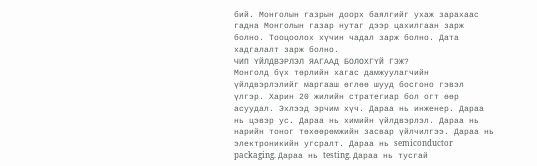бий. Монголын газрын доорх баялгийг ухаж зарахаас гадна Монголын газар нутаг дээр цахилгаан зарж болно. Тооцоолох хүчин чадал зарж болно. Дата хадгалалт зарж болно.
ЧИП ҮЙЛДВЭРЛЭЛ ЯАГААД БОЛОХГҮЙ ГЭЖ?
Монголд бүх төрлийн хагас дамжуулагчийн үйлдвэрлэлийг маргааш өглөө шууд босгоно гэвэл үлгэр. Харин 20 жилийн стратегиар бол огт өөр асуудал. Эхлээд эрчим хүч. Дараа нь инженер. Дараа нь цэвэр ус. Дараа нь химийн үйлдвэрлэл. Дараа нь нарийн тоног төхөөрөмжийн засвар үйлчилгээ. Дараа нь электроникийн угсралт. Дараа нь semiconductor packaging. Дараа нь testing. Дараа нь тусгай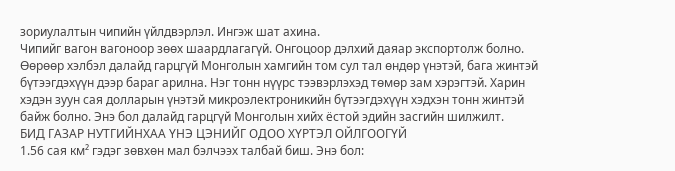зориулалтын чипийн үйлдвэрлэл. Ингэж шат ахина.
Чипийг вагон вагоноор зөөх шаардлагагүй. Онгоцоор дэлхий даяар экспортолж болно. Өөрөөр хэлбэл далайд гарцгүй Монголын хамгийн том сул тал өндөр үнэтэй, бага жинтэй бүтээгдэхүүн дээр бараг арилна. Нэг тонн нүүрс тээвэрлэхэд төмөр зам хэрэгтэй. Харин хэдэн зуун сая долларын үнэтэй микроэлектроникийн бүтээгдэхүүн хэдхэн тонн жинтэй байж болно. Энэ бол далайд гарцгүй Монголын хийх ёстой эдийн засгийн шилжилт.
БИД ГАЗАР НУТГИЙНХАА ҮНЭ ЦЭНИЙГ ОДОО ХҮРТЭЛ ОЙЛГООГҮЙ
1.56 сая км² гэдэг зөвхөн мал бэлчээх талбай биш. Энэ бол: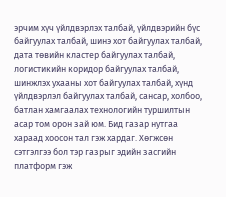эрчим хүч үйлдвэрлэх талбай, үйлдвэрийн бүс байгуулах талбай, шинэ хот байгуулах талбай, дата төвийн кластер байгуулах талбай, логистикийн коридор байгуулах талбай, шинжлэх ухааны хот байгуулах талбай, хүнд үйлдвэрлэл байгуулах талбай, сансар, холбоо, батлан хамгаалах технологийн туршилтын асар том орон зай юм. Бид газар нутгаа хараад хоосон тал гэж хардаг. Хөгжсөн сэтгэлгээ бол тэр газрыг эдийн засгийн платформ гэж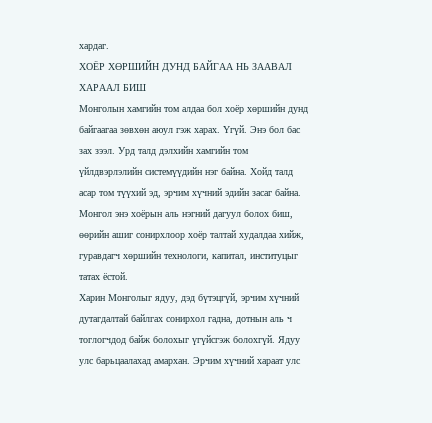хардаг.
ХОЁР ХӨРШИЙН ДУНД БАЙГАА НЬ ЗААВАЛ ХАРААЛ БИШ
Монголын хамгийн том алдаа бол хоёр хөршийн дунд байгаагаа зөвхөн аюул гэж харах. Үгүй. Энэ бол бас зах зээл. Урд талд дэлхийн хамгийн том үйлдвэрлэлийн системүүдийн нэг байна. Хойд талд асар том түүхий эд, эрчим хүчний эдийн засаг байна.
Монгол энэ хоёрын аль нэгний дагуул болох биш, өөрийн ашиг сонирхлоор хоёр талтай худалдаа хийж, гуравдагч хөршийн технологи, капитал, институцыг татах ёстой.
Харин Монголыг ядуу, дэд бүтэцгүй, эрчим хүчний дутагдалтай байлгах сонирхол гадна, дотнын аль ч тоглогчдод байж болохыг үгүйсгэж болохгүй. Ядуу улс барьцаалахад амархан. Эрчим хүчний хараат улс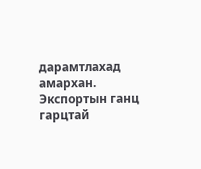дарамтлахад амархан. Экспортын ганц гарцтай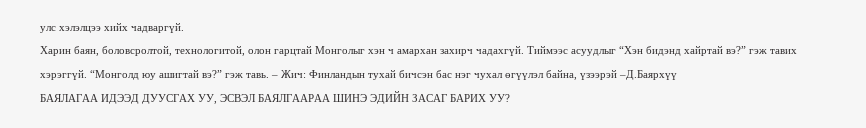улс хэлэлцээ хийх чадваргүй.
Харин баян, боловсролтой, технологитой, олон гарцтай Монголыг хэн ч амархан захирч чадахгүй. Тиймээс асуудлыг “Хэн бидэнд хайртай вэ?” гэж тавих хэрэггүй. “Монголд юу ашигтай вэ?” гэж тавь. – Жич: Финландын тухай бичсэн бас нэг чухал өгүүлэл байна, үзээрэй –Д.Баярхүү
БАЯЛАГАА ИДЭЭД ДУУСГАХ УУ, ЭСВЭЛ БАЯЛГААРАА ШИНЭ ЭДИЙН ЗАСАГ БАРИХ УУ?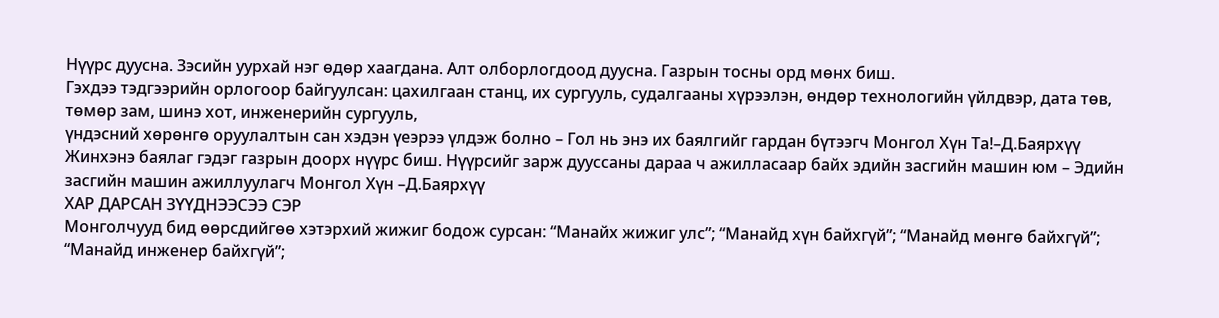Нүүрс дуусна. Зэсийн уурхай нэг өдөр хаагдана. Алт олборлогдоод дуусна. Газрын тосны орд мөнх биш.
Гэхдээ тэдгээрийн орлогоор байгуулсан: цахилгаан станц, их сургууль, судалгааны хүрээлэн, өндөр технологийн үйлдвэр, дата төв, төмөр зам, шинэ хот, инженерийн сургууль,
үндэсний хөрөнгө оруулалтын сан хэдэн үеэрээ үлдэж болно – Гол нь энэ их баялгийг гардан бүтээгч Монгол Хүн Та!–Д.Баярхүү
Жинхэнэ баялаг гэдэг газрын доорх нүүрс биш. Нүүрсийг зарж дууссаны дараа ч ажилласаар байх эдийн засгийн машин юм – Эдийн засгийн машин ажиллуулагч Монгол Хүн –Д.Баярхүү
ХАР ДАРСАН ЗҮҮДНЭЭСЭЭ СЭР
Монголчууд бид өөрсдийгөө хэтэрхий жижиг бодож сурсан: “Манайх жижиг улс”; “Манайд хүн байхгүй”; “Манайд мөнгө байхгүй”; “Манайд инженер байхгүй”;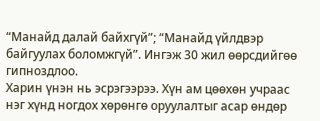“Манайд далай байхгүй”; “Манайд үйлдвэр байгуулах боломжгүй”. Ингэж 30 жил өөрсдийгөө гипноздлоо.
Харин үнэн нь эсрэгээрээ. Хүн ам цөөхөн учраас нэг хүнд ногдох хөрөнгө оруулалтыг асар өндөр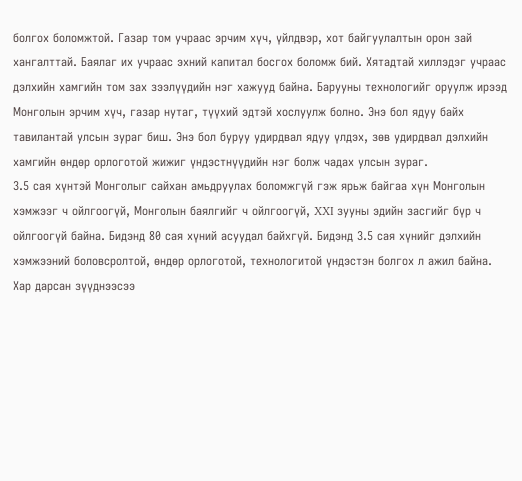болгох боломжтой. Газар том учраас эрчим хүч, үйлдвэр, хот байгуулалтын орон зай хангалттай. Баялаг их учраас эхний капитал босгох боломж бий. Хятадтай хиллэдэг учраас дэлхийн хамгийн том зах зээлүүдийн нэг хажууд байна. Барууны технологийг оруулж ирээд Монголын эрчим хүч, газар нутаг, түүхий эдтэй хослуулж болно. Энэ бол ядуу байх тавилантай улсын зураг биш. Энэ бол буруу удирдвал ядуу үлдэх, зөв удирдвал дэлхийн хамгийн өндөр орлоготой жижиг үндэстнүүдийн нэг болж чадах улсын зураг.
3.5 сая хүнтэй Монголыг сайхан амьдруулах боломжгүй гэж ярьж байгаа хүн Монголын хэмжээг ч ойлгоогүй, Монголын баялгийг ч ойлгоогүй, XXI зууны эдийн засгийг бүр ч ойлгоогүй байна. Бидэнд 80 сая хүний асуудал байхгүй. Бидэнд 3.5 сая хүнийг дэлхийн хэмжээний боловсролтой, өндөр орлоготой, технологитой үндэстэн болгох л ажил байна.
Хар дарсан зүүднээсээ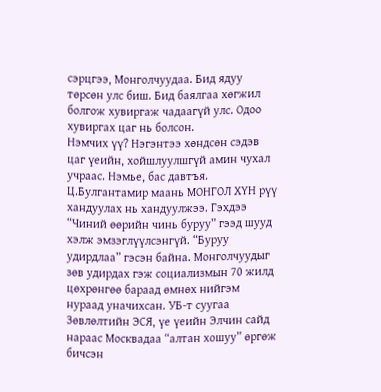сэрцгээ, Монголчуудаа. Бид ядуу төрсөн улс биш. Бид баялгаа хөгжил болгож хувиргаж чадаагүй улс. Одоо хувиргах цаг нь болсон.
Нэмчих үү? Нэгэнтээ хөндсөн сэдэв цаг үеийн, хойшлуулшгүй амин чухал учраас. Нэмье, бас давтъя. Ц.Булгантамир маань МОНГОЛ ХҮН рүү хандуулах нь хандуулжээ. Гэхдээ “Чиний өөрийн чинь буруу” гээд шууд хэлж эмзэглүүлсэнгүй. “Буруу удирдлаа” гэсэн байна. Монголчуудыг зөв удирдах гэж социализмын 70 жилд цөхрөнгөө бараад өмнөх нийгэм нураад уначихсан. УБ-т суугаа Зөвлөлтийн ЭСЯ, үе үеийн Элчин сайд нараас Москвадаа “алтан хошуу” өргөж бичсэн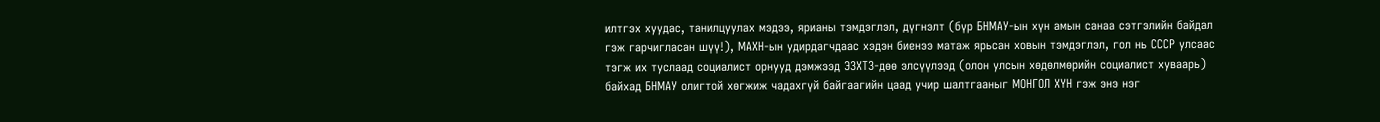илтгэх хуудас, танилцуулах мэдээ, ярианы тэмдэглэл, дүгнэлт (бүр БНМАУ-ын хүн амын санаа сэтгэлийн байдал гэж гарчигласан шүү!), МАХН-ын удирдагчдаас хэдэн биенээ матаж ярьсан ховын тэмдэглэл, гол нь СССР улсаас тэгж их туслаад социалист орнууд дэмжээд ЭЗХТЗ-дөө элсүүлээд (олон улсын хөдөлмөрийн социалист хуваарь) байхад БНМАУ олигтой хөгжиж чадахгүй байгаагийн цаад учир шалтгааныг МОНГОЛ ХҮН гэж энэ нэг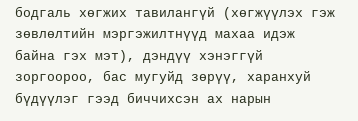бодгаль хөгжих тавилангүй (хөгжүүлэх гэж зөвлөлтийн мэргэжилтнүүд махаа идэж байна гэх мэт), дэндүү хэнэггүй зоргоороо, бас мугуйд зөрүү, харанхуй бүдүүлэг гээд биччихсэн ах нарын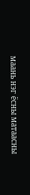маань нэг ёсны матаасны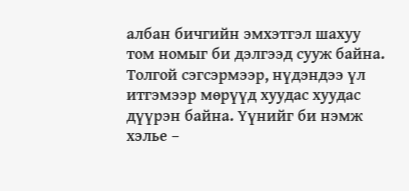албан бичгийн эмхэтгэл шахуу том номыг би дэлгээд сууж байна. Толгой сэгсэрмээр, нүдэндээ үл итгэмээр мөрүүд хуудас хуудас дүүрэн байна. Үүнийг би нэмж хэлье –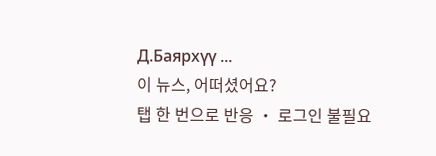Д.Баярхүү ...
이 뉴스, 어떠셨어요?
탭 한 번으로 반응 · 로그인 불필요